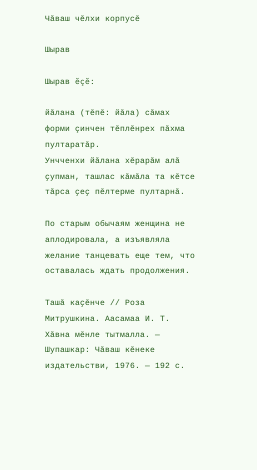Чӑваш чӗлхи корпусӗ

Шырав

Шырав ĕçĕ:

йӑлана (тĕпĕ: йӑла) сăмах форми çинчен тĕплĕнрех пăхма пултаратăр.
Унчченхи йӑлана хӗрарӑм алӑ ҫупман, ташлас кӑмӑла та кӗтсе тӑрса ҫеҫ пӗлтерме пултарнӑ.

По старым обычаям женщина не аплодировала, а изъявляла желание танцевать еще тем, что оставалась ждать продолжения.

Ташӑ каҫӗнче // Роза Митрушкина. Аасамаа И. Т. Хӑвна мӗнле тытмалла. — Шупашкар: Чӑваш кӗнеке издательстви, 1976. — 192 с.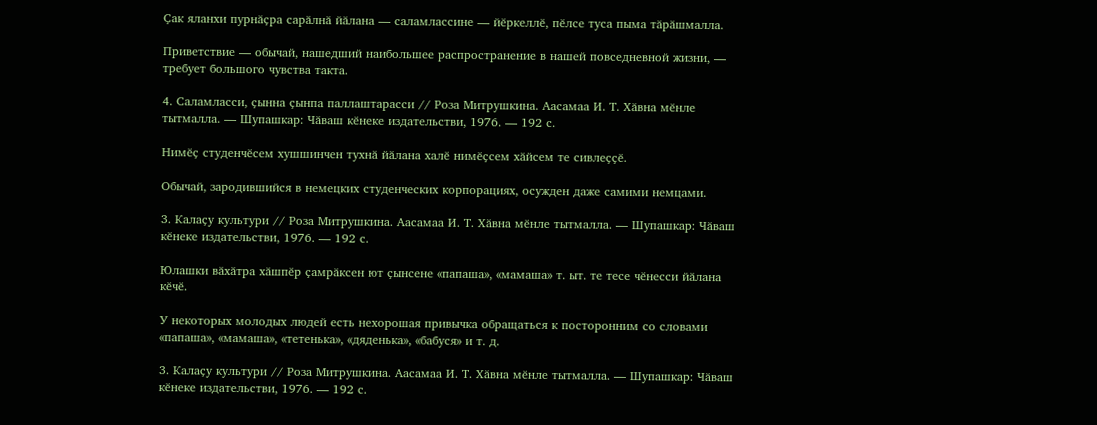Ҫак яланхи пурнӑҫра сарӑлнӑ йӑлана — саламлассине — йӗркеллӗ, пӗлсе туса пыма тӑрӑшмалла.

Приветствие — обычай, нашедший наибольшее распространение в нашей повседневной жизни, — требует большого чувства такта.

4. Саламласси, ҫынна ҫынпа паллаштарасси // Роза Митрушкина. Аасамаа И. Т. Хӑвна мӗнле тытмалла. — Шупашкар: Чӑваш кӗнеке издательстви, 1976. — 192 с.

Нимӗҫ студенчӗсем хушшинчен тухнӑ йӑлана халӗ нимӗҫсем хӑйсем те сивлеҫҫӗ.

Обычай, зародившийся в немецких студенческих корпорациях, осужден даже самими немцами.

3. Калаҫу культури // Роза Митрушкина. Аасамаа И. Т. Хӑвна мӗнле тытмалла. — Шупашкар: Чӑваш кӗнеке издательстви, 1976. — 192 с.

Юлашки вӑхӑтра хӑшпӗр ҫамрӑксен ют ҫынсене «папаша», «мамаша» т. ыт. те тесе чӗнесси йӑлана кӗчӗ.

У некоторых молодых людей есть нехорошая привычка обращаться к посторонним со словами «папаша», «мамаша», «тетенька», «дяденька», «бабуся» и т. д.

3. Калаҫу культури // Роза Митрушкина. Аасамаа И. Т. Хӑвна мӗнле тытмалла. — Шупашкар: Чӑваш кӗнеке издательстви, 1976. — 192 с.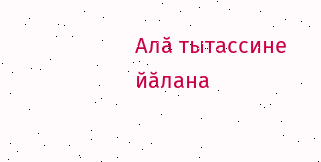Алӑ тытассине йӑлана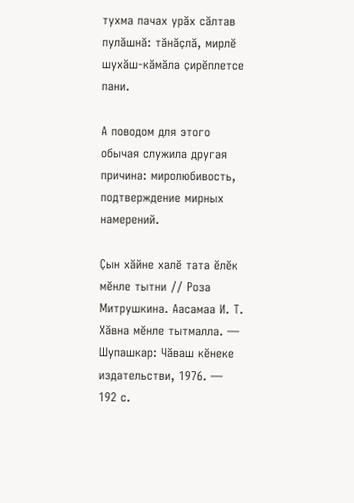тухма пачах урӑх сӑлтав пулӑшнӑ: тӑнӑҫлӑ, мирлӗ шухӑш-кӑмӑла ҫирӗплетсе пани.

А поводом для этого обычая служила другая причина: миролюбивость, подтверждение мирных намерений.

Ҫын хӑйне халӗ тата ӗлӗк мӗнле тытни // Роза Митрушкина. Аасамаа И. Т. Хӑвна мӗнле тытмалла. — Шупашкар: Чӑваш кӗнеке издательстви, 1976. — 192 с.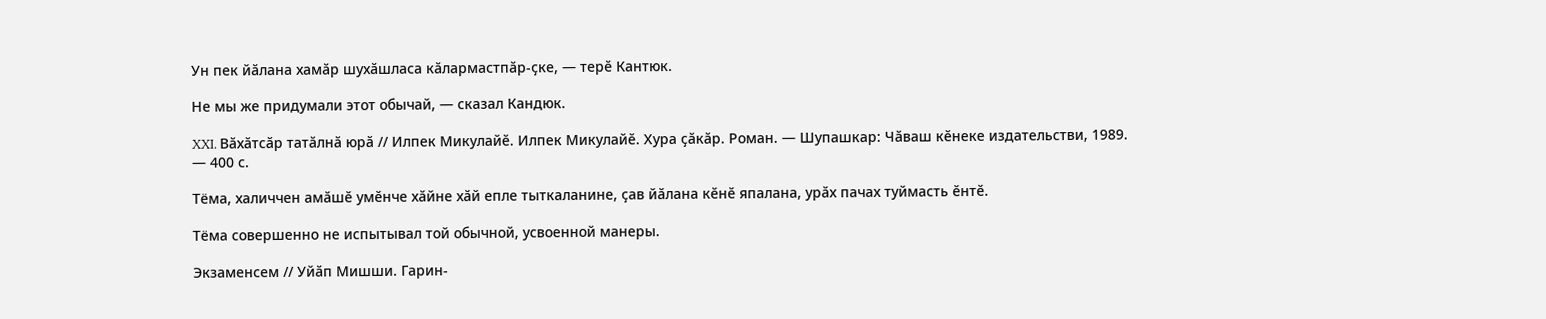Ун пек йӑлана хамӑр шухӑшласа кӑлармастпӑр-ҫке, — терӗ Кантюк.

Не мы же придумали этот обычай, — сказал Кандюк.

XXI. Вӑхӑтсӑр татӑлнӑ юрӑ // Илпек Микулайӗ. Илпек Микулайӗ. Хура ҫӑкӑр. Роман. — Шупашкар: Чӑваш кӗнеке издательстви, 1989. — 400 с.

Тёма, халиччен амӑшӗ умӗнче хӑйне хӑй епле тыткаланине, ҫав йӑлана кӗнӗ япалана, урӑх пачах туймасть ӗнтӗ.

Тёма совершенно не испытывал той обычной, усвоенной манеры.

Экзаменсем // Уйӑп Мишши. Гарин-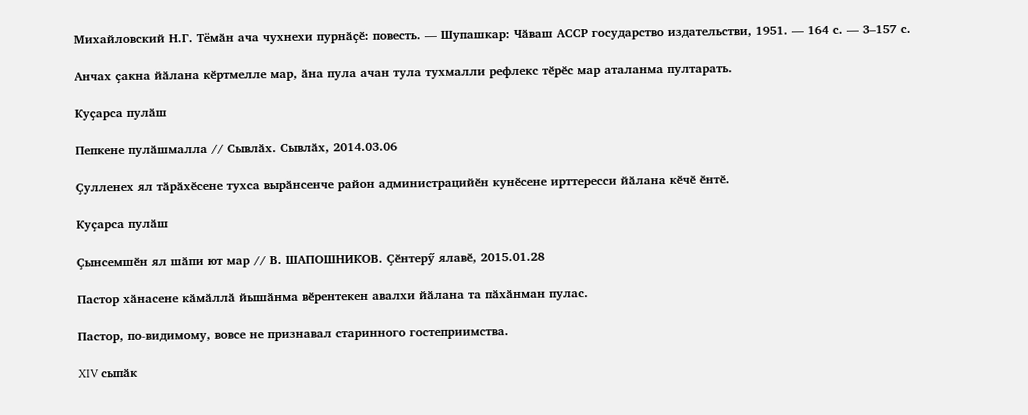Михайловский Н.Г. Тёмӑн ача чухнехи пурнӑҫӗ: повесть. — Шупашкар: Чӑваш АССР государство издательстви, 1951. — 164 с. — 3–157 с.

Анчах ҫакна йӑлана кӗртмелле мар, ӑна пула ачан тула тухмалли рефлекс тӗрӗс мар аталанма пултарать.

Куҫарса пулӑш

Пепкене пулӑшмалла // Сывлӑх. Сывлӑх, 2014.03.06

Ҫулленех ял тӑрӑхӗсене тухса вырӑнсенче район администрацийӗн кунӗсене ирттересси йӑлана кӗчӗ ӗнтӗ.

Куҫарса пулӑш

Ҫынсемшӗн ял шӑпи ют мар // В. ШАПОШНИКОВ. Ҫӗнтерӳ ялавӗ, 2015.01.28

Пастор хӑнасене кӑмӑллӑ йышӑнма вӗрентекен авалхи йӑлана та пӑхӑнман пулас.

Пастор, по-видимому, вовсе не признавал старинного гостеприимства.

XIV сыпӑк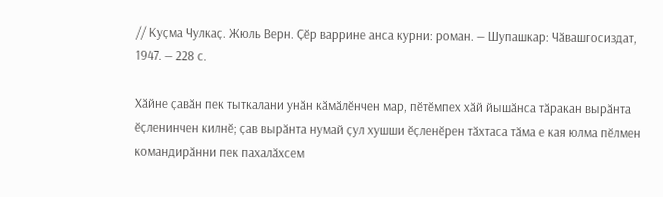// Куҫма Чулкаҫ. Жюль Верн. Ҫӗр варрине анса курни: роман. — Шупашкар: Чӑвашгосиздат, 1947. — 228 с.

Хӑйне ҫавӑн пек тыткалани унӑн кӑмӑлӗнчен мар, пӗтӗмпех хӑй йышӑнса тӑракан вырӑнта ӗҫленинчен килнӗ; ҫав вырӑнта нумай ҫул хушши ӗҫленӗрен тӑхтаса тӑма е кая юлма пӗлмен командирӑнни пек пахалӑхсем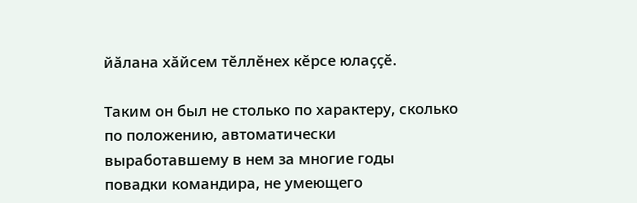йӑлана хӑйсем тӗллӗнех кӗрсе юлаҫҫӗ.

Таким он был не столько по характеру, сколько по положению, автоматически выработавшему в нем за многие годы повадки командира, не умеющего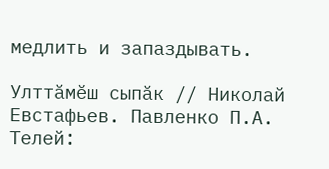медлить и запаздывать.

Улттӑмӗш сыпӑк // Николай Евстафьев. Павленко П.А. Телей: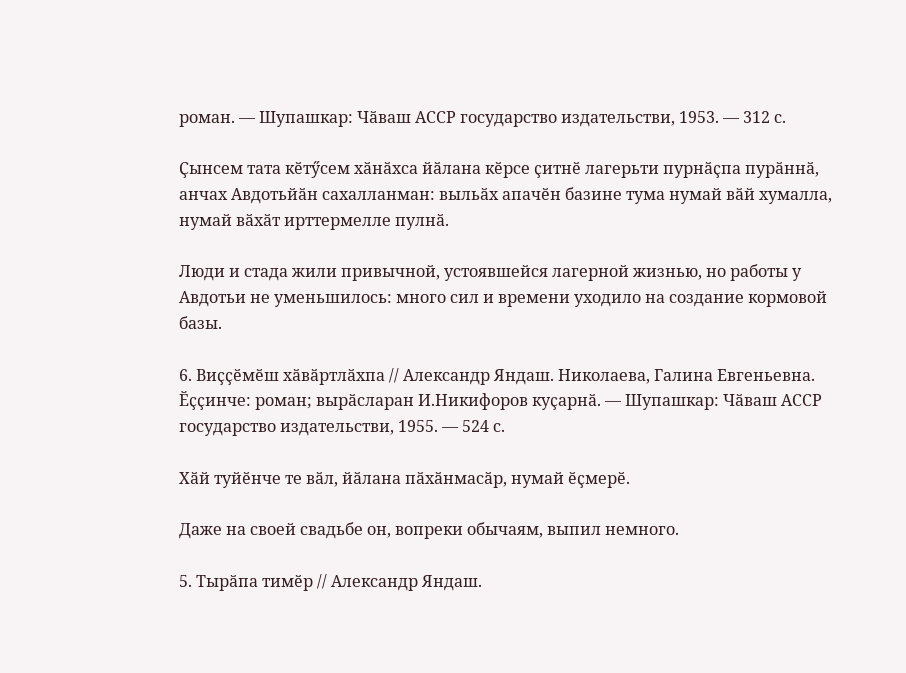роман. — Шупашкар: Чӑваш АССР государство издательстви, 1953. — 312 с.

Ҫынсем тата кӗтӳсем хӑнӑхса йӑлана кӗрсе ҫитнӗ лагерьти пурнӑҫпа пурӑннӑ, анчах Авдотьйӑн сахалланман: выльӑх апачӗн базине тума нумай вӑй хумалла, нумай вӑхӑт ирттермелле пулнӑ.

Люди и стада жили привычной, устоявшейся лагерной жизнью, но работы у Авдотьи не уменьшилось: много сил и времени уходило на создание кормовой базы.

6. Виҫҫӗмӗш хӑвӑртлӑхпа // Александр Яндаш. Николаева, Галина Евгеньевна. Ӗҫҫинче: роман; вырӑсларан И.Никифоров куҫарнӑ. — Шупашкар: Чӑваш АССР государство издательстви, 1955. — 524 с.

Хӑй туйӗнче те вӑл, йӑлана пӑхӑнмасӑр, нумай ӗҫмерӗ.

Даже на своей свадьбе он, вопреки обычаям, выпил немного.

5. Тырӑпа тимӗр // Александр Яндаш.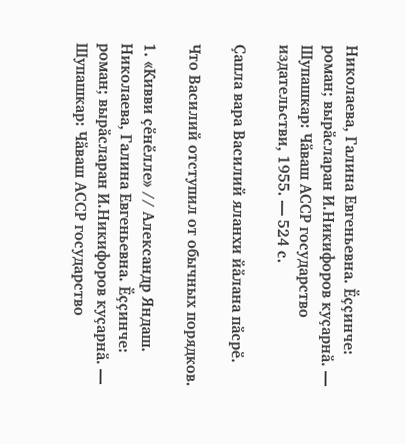Николаева, Галина Евгеньевна. Ӗҫҫинче: роман; вырӑсларан И.Никифоров куҫарнӑ. — Шупашкар: Чӑваш АССР государство издательстви, 1955. — 524 с.

Ҫапла вара Василий яланхи йӑлана пӑсрӗ.

Что Василий отступил от обычных порядков.

1. «Кивви ҫӗнӗлле» // Александр Яндаш. Николаева, Галина Евгеньевна. Ӗҫҫинче: роман; вырӑсларан И.Никифоров куҫарнӑ. — Шупашкар: Чӑваш АССР государство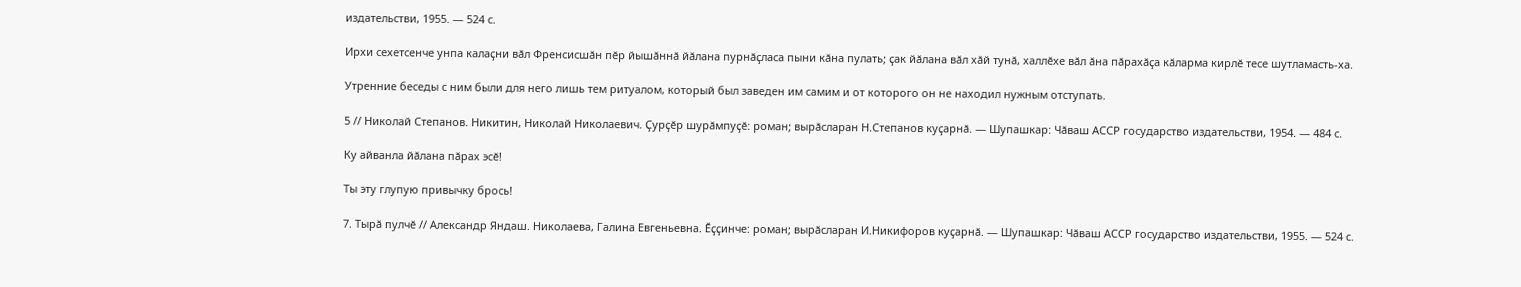издательстви, 1955. — 524 с.

Ирхи сехетсенче унпа калаҫни вӑл Френсисшӑн пӗр йышӑннӑ йӑлана пурнӑҫласа пыни кӑна пулать; ҫак йӑлана вӑл хӑй тунӑ, халлӗхе вӑл ӑна пӑрахӑҫа кӑларма кирлӗ тесе шутламасть-ха.

Утренние беседы с ним были для него лишь тем ритуалом, который был заведен им самим и от которого он не находил нужным отступать.

5 // Николай Степанов. Никитин, Николай Николаевич. Ҫурҫӗр шурӑмпуҫӗ: роман; вырӑсларан Н.Степанов куҫарнӑ. — Шупашкар: Чӑваш АССР государство издательстви, 1954. — 484 с.

Ку айванла йӑлана пӑрах эсӗ!

Ты эту глупую привычку брось!

7. Тырӑ пулчӗ // Александр Яндаш. Николаева, Галина Евгеньевна. Ӗҫҫинче: роман; вырӑсларан И.Никифоров куҫарнӑ. — Шупашкар: Чӑваш АССР государство издательстви, 1955. — 524 с.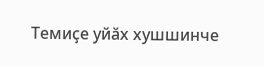Темиҫе уйӑх хушшинче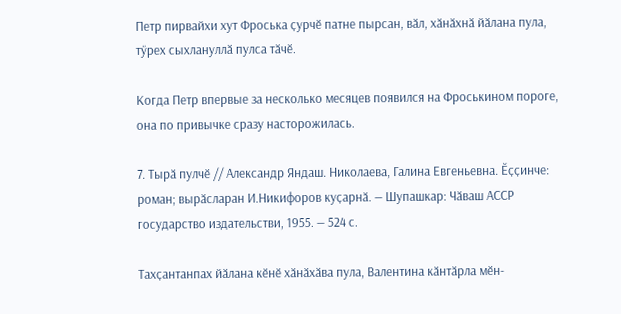Петр пирвайхи хут Фроська ҫурчӗ патне пырсан, вӑл, хӑнӑхнӑ йӑлана пула, тӳрех сыхлануллӑ пулса тӑчӗ.

Когда Петр впервые за несколько месяцев появился на Фроськином пороге, она по привычке сразу насторожилась.

7. Тырӑ пулчӗ // Александр Яндаш. Николаева, Галина Евгеньевна. Ӗҫҫинче: роман; вырӑсларан И.Никифоров куҫарнӑ. — Шупашкар: Чӑваш АССР государство издательстви, 1955. — 524 с.

Тахҫантанпах йӑлана кӗнӗ хӑнӑхӑва пула, Валентина кӑнтӑрла мӗн-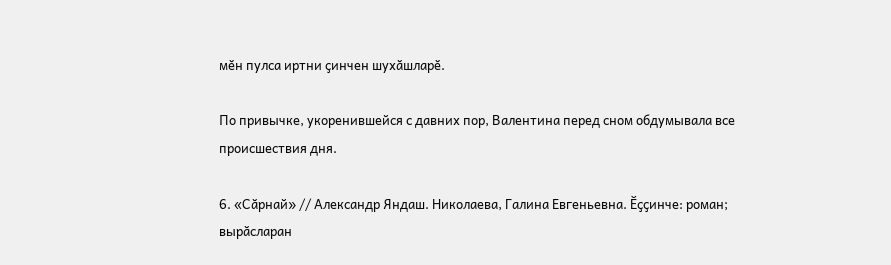мӗн пулса иртни ҫинчен шухӑшларӗ.

По привычке, укоренившейся с давних пор, Валентина перед сном обдумывала все происшествия дня.

6. «Сӑрнай» // Александр Яндаш. Николаева, Галина Евгеньевна. Ӗҫҫинче: роман; вырӑсларан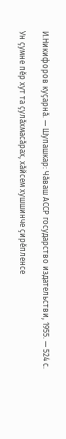И.Никифоров куҫарнӑ. — Шупашкар: Чӑваш АССР государство издательстви, 1955. — 524 с.

Ун ҫумне пӗр хут та ҫулӑхмасӑрах, хӑйсем хушшинче ҫирӗпленсе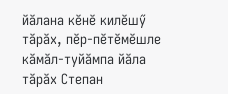йӑлана кӗнӗ килӗшӳ тӑрӑх, пӗр-пӗтӗмӗшле кӑмӑл-туйӑмпа йӑла тӑрӑх Степан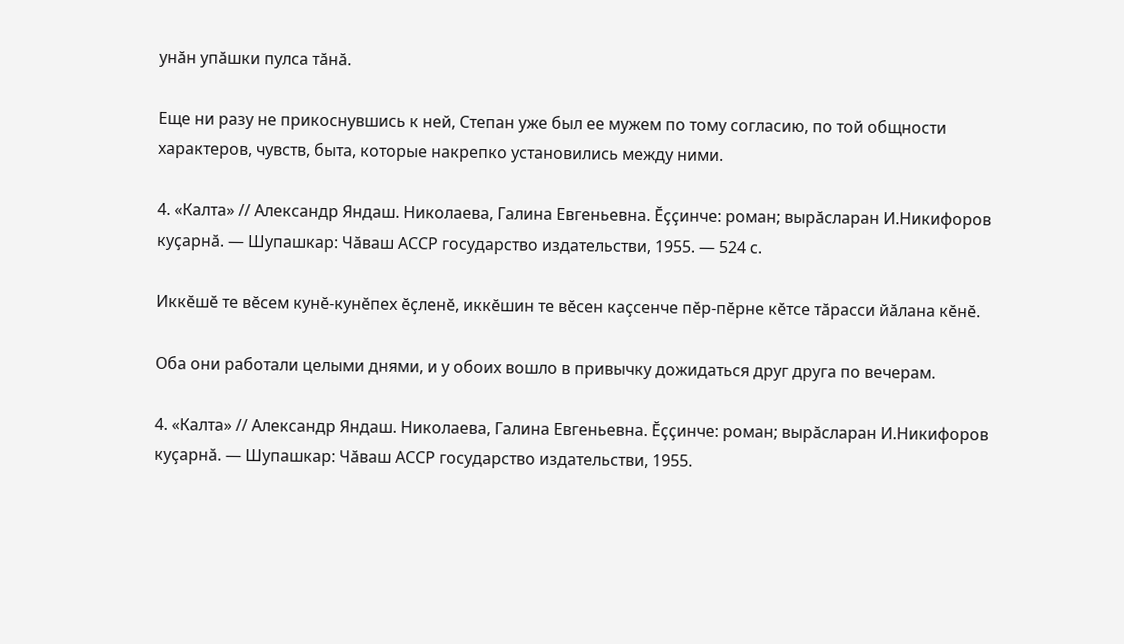унӑн упӑшки пулса тӑнӑ.

Еще ни разу не прикоснувшись к ней, Степан уже был ее мужем по тому согласию, по той общности характеров, чувств, быта, которые накрепко установились между ними.

4. «Калта» // Александр Яндаш. Николаева, Галина Евгеньевна. Ӗҫҫинче: роман; вырӑсларан И.Никифоров куҫарнӑ. — Шупашкар: Чӑваш АССР государство издательстви, 1955. — 524 с.

Иккӗшӗ те вӗсем кунӗ-кунӗпех ӗҫленӗ, иккӗшин те вӗсен каҫсенче пӗр-пӗрне кӗтсе тӑрасси йӑлана кӗнӗ.

Оба они работали целыми днями, и у обоих вошло в привычку дожидаться друг друга по вечерам.

4. «Калта» // Александр Яндаш. Николаева, Галина Евгеньевна. Ӗҫҫинче: роман; вырӑсларан И.Никифоров куҫарнӑ. — Шупашкар: Чӑваш АССР государство издательстви, 1955.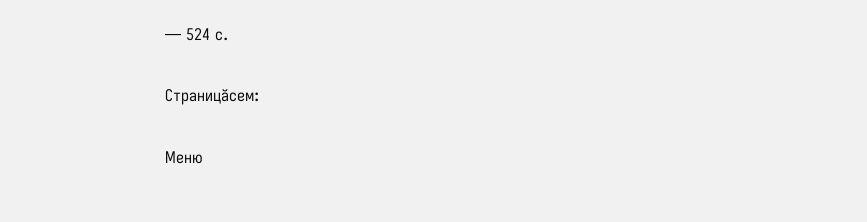— 524 с.

Страницăсем:

Меню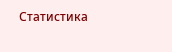Статистика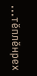...тĕплӗнрех